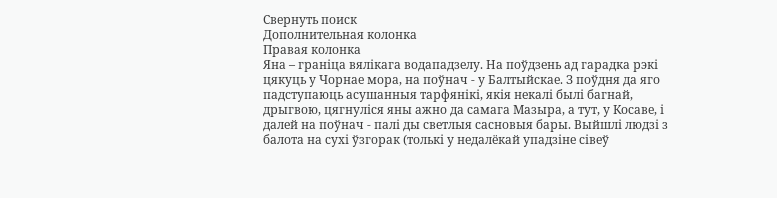Свернуть поиск
Дополнительная колонка
Правая колонка
Яна – граніца вялікага водападзелу. На поўдзень ад гарадка рэкі цякуць у Чорнае мора, на поўнач - у Балтыйскае. З поўдня да яго падступаюць асушанныя тарфянікі, якія некалі былі багнай, дрыгвою, цягнуліся яны ажно да самага Мазыра, а тут, у Косаве, і далей на поўнач - палі ды светлыя сасновыя бары. Выйшлі людзі з балота на сухі ўзгорак (толькі у недалёкай упадзіне сівеў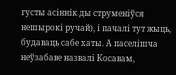густы асіннік ды струменіўся нешырокі ручай), і пачалі тут жыць, будаваць сабе хаты. А паселішча неўзабаве назвалі Косавам,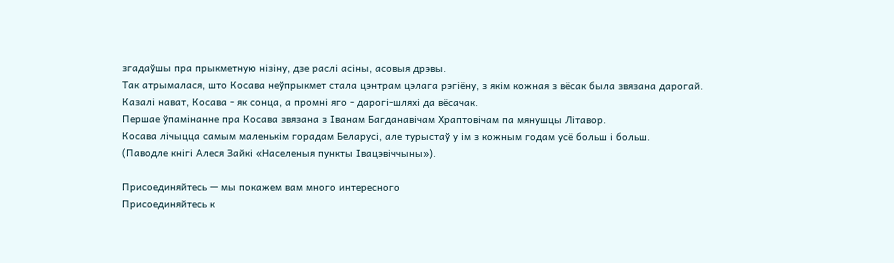згадаўшы пра прыкметную нізіну, дзе раслі асіны, асовыя дрэвы.
Так атрымалася, што Косава неўпрыкмет стала цэнтрам цэлага рэгіёну, з якім кожная з вёсак была звязана дарогай.
Казалі нават, Косава - як сонца, а промні яго - дарогі-шляхі да вёсачак.
Першае ўпамінанне пра Косава звязана з Іванам Багданавічам Храптовічам па мянушцы Літавор.
Косава лічыцца самым маленькім горадам Беларусі, але турыстаў у ім з кожным годам усё больш і больш.
(Паводле кнігі Алеся Зайкі «Населеныя пункты Івацэвіччыны»).

Присоединяйтесь — мы покажем вам много интересного
Присоединяйтесь к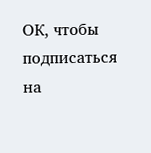ОК, чтобы подписаться на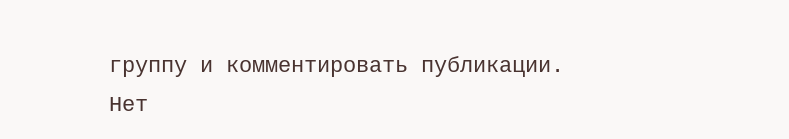группу и комментировать публикации.
Нет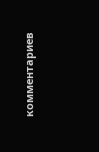комментариев